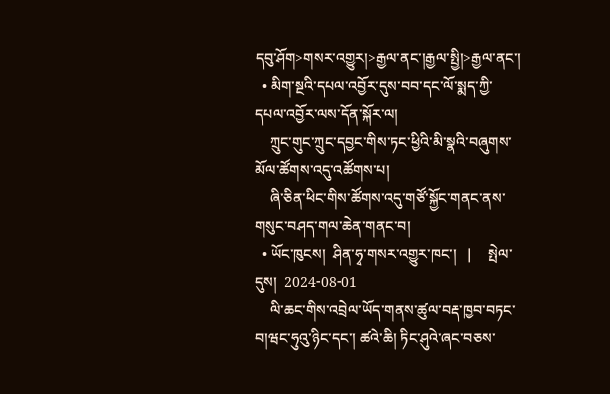དབུ་ཤོག>གསར་འགྱུར།>རྒྱལ་ནང་།རྒྱལ་སྤྱི།>རྒྱལ་ནང་།
  • མིག་སྔའི་དཔལ་འབྱོར་དུས་བབ་དང་ལོ་སྨད་ཀྱི་དཔལ་འབྱོར་ལས་དོན་སྐོར་ལ།
    ཀྲུང་གུང་ཀྲུང་དབྱང་གིས་ཏང་ཕྱིའི་མི་སྣའི་བཞུགས་མོལ་ཚོགས་འདུ་འཚོགས་པ།
    ཞི་ཅིན་ཕིང་གིས་ཚོགས་འདུ་གཙོ་སྐྱོང་གནང་ནས་གསུང་བཤད་གལ་ཆེན་གནང་བ།
  • ཡོང་ཁུངས།  ཤིན་ཧྭ་གསར་འགྱུར་ཁང་།   |     སྤེལ་དུས།  2024-08-01
    ལི་ཆང་གིས་འབྲེལ་ཡོད་གནས་ཚུལ་བརྡ་ཁྱབ་བཏང་བ།ཝང་ཧུའུ་ཉིང་དང་། ཚའེ་ཆི། ཏིང་ཤུའེ་ཞང་བཅས་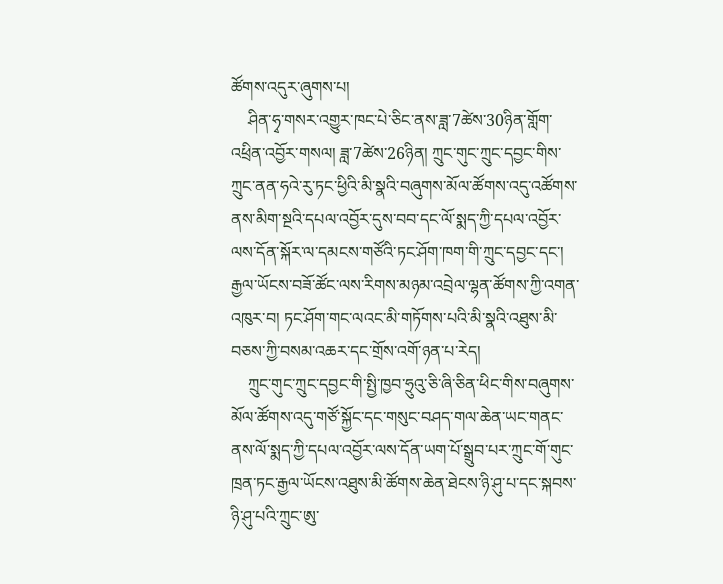ཚོགས་འདུར་ཞུགས་པ།
    ཤིན་ཧྭ་གསར་འགྱུར་ཁང་པེ་ཅིང་ནས་ཟླ་7ཚེས་30ཉིན་གློག་འཕྲིན་འབྱོར་གསལ། ཟླ་7ཚེས་26ཉིན། ཀྲུང་གུང་ཀྲུང་དབྱང་གིས་ཀྲུང་ནན་ཧའེ་རུ་ཏང་ཕྱིའི་མི་སྣའི་བཞུགས་མོལ་ཚོགས་འདུ་འཚོགས་ནས་མིག་སྔའི་དཔལ་འབྱོར་དུས་བབ་དང་ལོ་སྨད་ཀྱི་དཔལ་འབྱོར་ལས་དོན་སྐོར་ལ་དམངས་གཙོའི་ཏང་ཤོག་ཁག་གི་ཀྲུང་དབྱང་དང་། རྒྱལ་ཡོངས་བཟོ་ཚོང་ལས་རིགས་མཉམ་འབྲེལ་ལྷན་ཚོགས་ཀྱི་འགན་འཁུར་བ། ཏང་ཤོག་གང་ལའང་མི་གཏོགས་པའི་མི་སྣའི་འཐུས་མི་བཅས་ཀྱི་བསམ་འཆར་དང་གྲོས་འགོ་ཉན་པ་རེད།
    ཀྲུང་གུང་ཀྲུང་དབྱང་གི་སྤྱི་ཁྱབ་ཧྲུའུ་ཅི་ཞི་ཅིན་ཕིང་གིས་བཞུགས་མོལ་ཚོགས་འདུ་གཙོ་སྐྱོང་དང་གསུང་བཤད་གལ་ཆེན་ཡང་གནང་ནས་ལོ་སྨད་ཀྱི་དཔལ་འབྱོར་ལས་དོན་ཡག་པོ་སྒྲུབ་པར་ཀྲུང་གོ་གུང་ཁྲན་ཏང་རྒྱལ་ཡོངས་འཐུས་མི་ཚོགས་ཆེན་ཐེངས་ཉི་ཤུ་པ་དང་སྐབས་ཉི་ཤུ་པའི་ཀྲུང་ཨུ་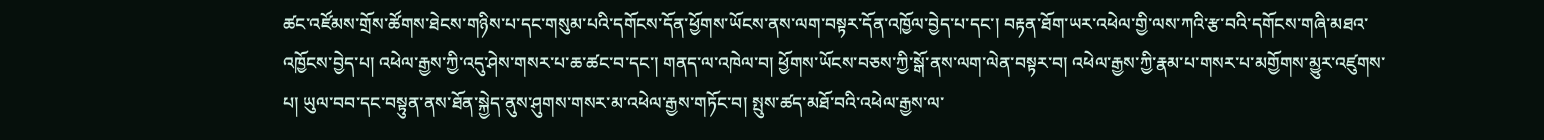ཚང་འཛོམས་གྲོས་ཚོགས་ཐེངས་གཉིས་པ་དང་གསུམ་པའི་དགོངས་དོན་ཕྱོགས་ཡོངས་ནས་ལག་བསྟར་དོན་འཁྱོལ་བྱེད་པ་དང་། བརྟན་ཐོག་ཡར་འཕེལ་གྱི་ལས་ཀའི་རྩ་བའི་དགོངས་གཞི་མཐའ་འཁྱོངས་བྱེད་པ། འཕེལ་རྒྱས་ཀྱི་འདུ་ཤེས་གསར་པ་ཆ་ཚང་བ་དང་། གནད་ལ་འཁེལ་བ། ཕྱོགས་ཡོངས་བཅས་ཀྱི་སྒོ་ནས་ལག་ལེན་བསྟར་བ། འཕེལ་རྒྱས་ཀྱི་རྣམ་པ་གསར་པ་མགྱོགས་མྱུར་འཛུགས་པ། ཡུལ་བབ་དང་བསྟུན་ནས་ཐོན་སྐྱེད་ནུས་ཤུགས་གསར་མ་འཕེལ་རྒྱས་གཏོང་བ། སྤུས་ཚད་མཐོ་བའི་འཕེལ་རྒྱས་ལ་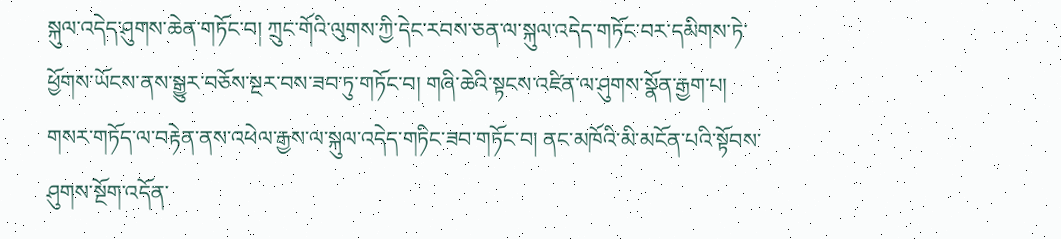སྐུལ་འདེད་ཤུགས་ཆེན་གཏོང་བ། ཀྲུང་གོའི་ལུགས་ཀྱི་དེང་རབས་ཅན་ལ་སྐུལ་འདེད་གཏོང་བར་དམིགས་ཏེ་ཕྱོགས་ཡོངས་ནས་སྒྱུར་བཅོས་སྔར་བས་ཟབ་ཏུ་གཏོང་བ། གཞི་ཆེའི་སྟངས་འཛིན་ལ་ཤུགས་སྣོན་རྒྱག་པ། གསར་གཏོད་ལ་བརྟེན་ནས་འཕེལ་རྒྱས་ལ་སྐུལ་འདེད་གཏིང་ཟབ་གཏོང་བ། ནང་མཁོའི་མི་མངོན་པའི་སྟོབས་ཤུགས་སྔོག་འདོན་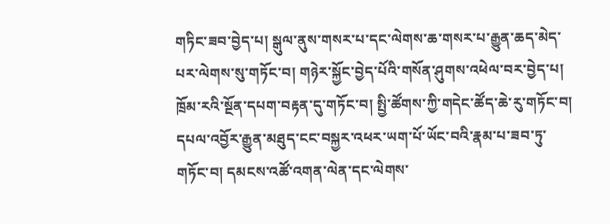གཏིང་ཟབ་བྱེད་པ། སྒུལ་ནུས་གསར་པ་དང་ལེགས་ཆ་གསར་པ་རྒྱུན་ཆད་མེད་པར་ལེགས་སུ་གཏོང་བ། གཉེར་སྐྱོང་བྱེད་པོའི་གསོན་ཤུགས་འཕེལ་བར་བྱེད་པ། ཁྲོམ་རའི་སྔོན་དཔག་བརྟན་དུ་གཏོང་བ། སྤྱི་ཚོགས་ཀྱི་གདེང་ཚོད་ཆེ་རུ་གཏོང་བ། དཔལ་འབྱོར་རྒྱུན་མཐུད་ངང་བསྐྱར་འཕར་ཡག་པོ་ཡོང་བའི་རྣམ་པ་ཟབ་ཏུ་གཏོང་བ། དམངས་འཚོ་འགན་ལེན་དང་ལེགས་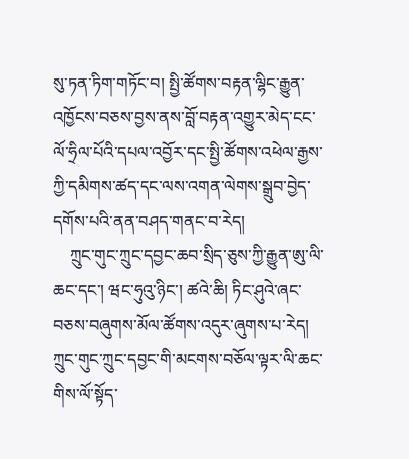སུ་ཏན་ཏིག་གཏོང་བ། སྤྱི་ཚོགས་བརྟན་ལྷིང་རྒྱུན་འཁྱོངས་བཅས་བྱས་ནས་བློ་བརྟན་འགྱུར་མེད་ངང་ལོ་ཧྲིལ་པོའི་དཔལ་འབྱོར་དང་སྤྱི་ཚོགས་འཕེལ་རྒྱས་ཀྱི་དམིགས་ཚད་དང་ལས་འགན་ལེགས་སྒྲུབ་བྱེད་དགོས་པའི་ནན་བཤད་གནང་བ་རེད།
    ཀྲུང་གུང་ཀྲུང་དབྱང་ཆབ་སྲིད་ཅུས་ཀྱི་རྒྱུན་ཨུ་ལི་ཆང་དང་། ཝང་ཧུའུ་ཉིང་། ཚའེ་ཆི། ཏིང་ཤུའེ་ཞང་བཅས་བཞུགས་མོལ་ཚོགས་འདུར་ཞུགས་པ་རེད། ཀྲུང་གུང་ཀྲུང་དབྱང་གི་མངགས་བཅོལ་ལྟར་ལི་ཆང་གིས་ལོ་སྟོད་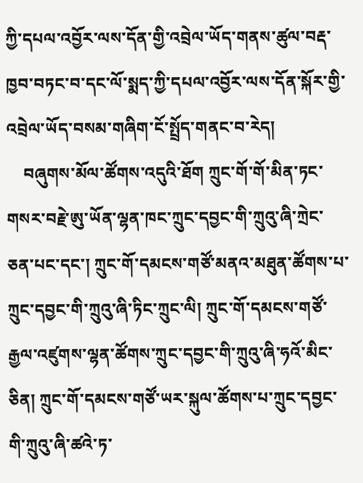ཀྱི་དཔལ་འབྱོར་ལས་དོན་གྱི་འབྲེལ་ཡོད་གནས་ཚུལ་བརྡ་ཁྱབ་བཏང་བ་དང་ལོ་སྨད་ཀྱི་དཔལ་འབྱོར་ལས་དོན་སྐོར་གྱི་འབྲེལ་ཡོད་བསམ་གཞིག་ངོ་སྤྲོད་གནང་བ་རེད།
    བཞུགས་མོལ་ཚོགས་འདུའི་ཐོག ཀྲུང་གོ་གོ་མིན་ཏང་གསར་བརྗེ་ཨུ་ཡོན་ལྷན་ཁང་ཀྲུང་དབྱང་གི་ཀྲུའུ་ཞི་ཀྲེང་ཅན་པང་དང་། ཀྲུང་གོ་དམངས་གཙོ་མནའ་མཐུན་ཚོགས་པ་ཀྲུང་དབྱང་གི་ཀྲུའུ་ཞི་ཏིང་ཀྲུང་ལི། ཀྲུང་གོ་དམངས་གཙོ་རྒྱལ་འཛུགས་ལྷན་ཚོགས་ཀྲུང་དབྱང་གི་ཀྲུའུ་ཞི་ཧའོ་མིང་ཅིན། ཀྲུང་གོ་དམངས་གཙོ་ཡར་སྐུལ་ཚོགས་པ་ཀྲུང་དབྱང་གི་ཀྲུའུ་ཞི་ཚའེ་ཏ་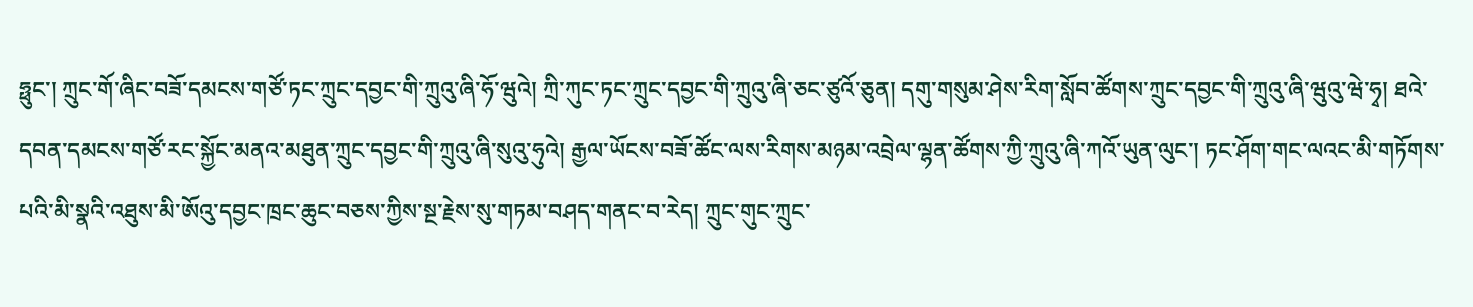ཧྥུང་། ཀྲུང་གོ་ཞིང་བཟོ་དམངས་གཙོ་ཏང་ཀྲུང་དབྱང་གི་ཀྲུའུ་ཞི་ཧོ་ཝུའེ། ཀྲི་ཀུང་ཏང་ཀྲུང་དབྱང་གི་ཀྲུའུ་ཞི་ཅང་ཙུའོ་ཅུན། དགུ་གསུམ་ཤེས་རིག་སློབ་ཚོགས་ཀྲུང་དབྱང་གི་ཀྲུའུ་ཞི་ཝུའུ་ཝེ་ཧྭ། ཐའེ་དབན་དམངས་གཙོ་རང་སྐྱོང་མནའ་མཐུན་ཀྲུང་དབྱང་གི་ཀྲུའུ་ཞི་སུའུ་ཧུའེ། རྒྱལ་ཡོངས་བཟོ་ཚོང་ལས་རིགས་མཉམ་འབྲེལ་ལྷན་ཚོགས་ཀྱི་ཀྲུའུ་ཞི་ཀའོ་ཡུན་ལུང་། ཏང་ཤོག་གང་ལའང་མི་གཏོགས་པའི་མི་སྣའི་འཐུས་མི་ཨོའུ་དབྱང་ཁྲང་ཆུང་བཅས་ཀྱིས་སྔ་རྗེས་སུ་གཏམ་བཤད་གནང་བ་རེད། ཀྲུང་གུང་ཀྲུང་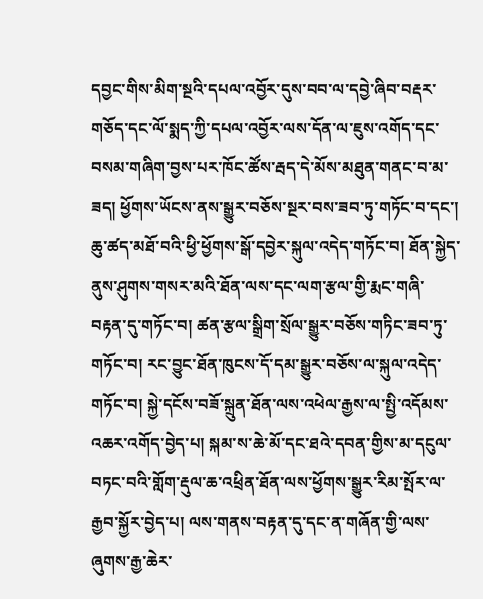དབྱང་གིས་མིག་སྔའི་དཔལ་འབྱོར་དུས་བབ་ལ་དབྱེ་ཞིབ་བརྡར་གཅོད་དང་ལོ་སྨད་ཀྱི་དཔལ་འབྱོར་ལས་དོན་ལ་ཇུས་འགོད་དང་བསམ་གཞིག་བྱས་པར་ཁོང་ཚོས་རྦད་དེ་མོས་མཐུན་གནང་བ་མ་ཟད། ཕྱོགས་ཡོངས་ནས་སྒྱུར་བཅོས་སྔར་བས་ཟབ་ཏུ་གཏོང་བ་དང་། ཆུ་ཚད་མཐོ་བའི་ཕྱི་ཕྱོགས་སྒོ་དབྱེར་སྐུལ་འདེད་གཏོང་བ། ཐོན་སྐྱེད་ནུས་ཤུགས་གསར་མའི་ཐོན་ལས་དང་ལག་རྩལ་གྱི་རྨང་གཞི་བརྟན་དུ་གཏོང་བ། ཚན་རྩལ་སྒྲིག་སྲོལ་སྒྱུར་བཅོས་གཏིང་ཟབ་ཏུ་གཏོང་བ། རང་བྱུང་ཐོན་ཁུངས་དོ་དམ་སྒྱུར་བཅོས་ལ་སྐུལ་འདེད་གཏོང་བ། སྐྱེ་དངོས་བཟོ་སྐྲུན་ཐོན་ལས་འཕེལ་རྒྱས་ལ་སྤྱི་འདོམས་འཆར་འགོད་བྱེད་པ། སྐམ་ས་ཆེ་མོ་དང་ཐའེ་དབན་གྱིས་མ་དངུལ་བཏང་བའི་གློག་རྡུལ་ཆ་འཕྲིན་ཐོན་ལས་ཕྱོགས་སྒྱུར་རིམ་སྤོར་ལ་རྒྱབ་སྐྱོར་བྱེད་པ། ལས་གནས་བརྟན་དུ་དང་ན་གཞོན་གྱི་ལས་ཞུགས་རྒྱ་ཆེར་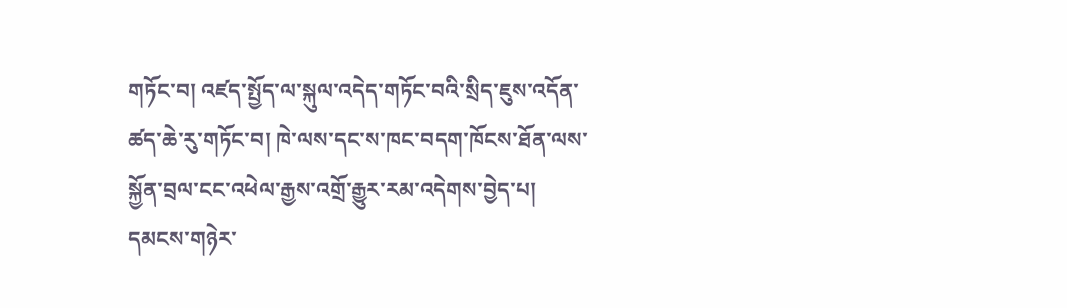གཏོང་བ། འཛད་སྤྱོད་ལ་སྐུལ་འདེད་གཏོང་བའི་སྲིད་ཇུས་འདོན་ཚད་ཆེ་རུ་གཏོང་བ། ཁེ་ལས་དང་ས་ཁང་བདག་ཁོངས་ཐོན་ལས་སྐྱོན་བྲལ་ངང་འཕེལ་རྒྱས་འགྲོ་རྒྱུར་རམ་འདེགས་བྱེད་པ། དམངས་གཉེར་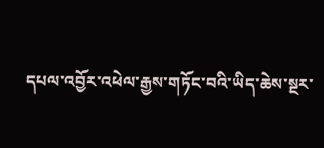དཔལ་འབྱོར་འཕེལ་རྒྱས་གཏོང་བའི་ཡིད་ཆེས་སྔར་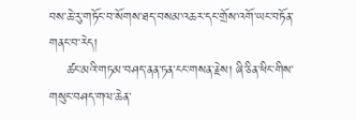བས་ཆེ་རུ་གཏོང་བ་སོགས་ཐད་བསམ་འཆར་དང་གྲོས་འགོ་ཡང་བཏོན་གནང་བ་རེད།
    ཚང་མའི་གཏམ་བཤད་ནན་ཏན་ངང་གསན་རྗེས། ཞི་ཅིན་ཕིང་གིས་གསུང་བཤད་གལ་ཆེན་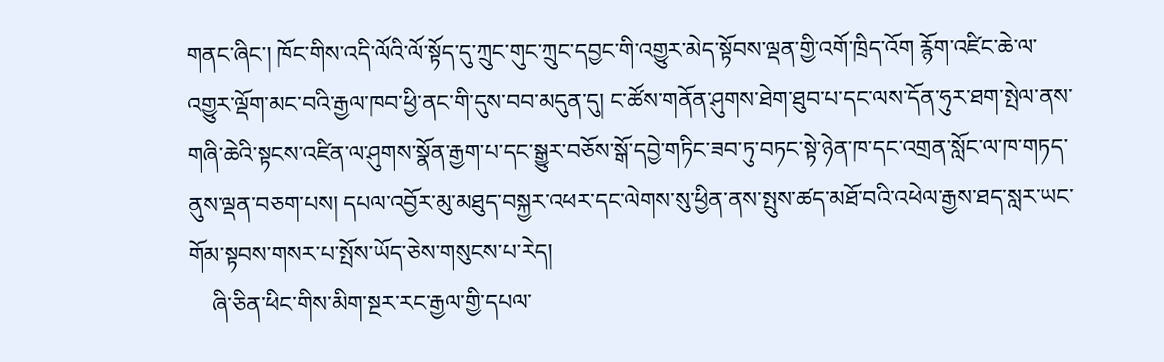གནང་ཞིང་། ཁོང་གིས་འདི་ལོའི་ལོ་སྟོད་དུ་ཀྲུང་གུང་ཀྲུང་དབྱང་གི་འགྱུར་མེད་སྟོབས་ལྡན་གྱི་འགོ་ཁྲིད་འོག རྙོག་འཛིང་ཆེ་ལ་འགྱུར་ལྡོག་མང་བའི་རྒྱལ་ཁབ་ཕྱི་ནང་གི་དུས་བབ་མདུན་དུ། ང་ཚོས་གནོན་ཤུགས་ཐེག་ཐུབ་པ་དང་ལས་དོན་ཧུར་ཐག་སྤེལ་ནས་གཞི་ཆེའི་སྟངས་འཛིན་ལ་ཤུགས་སྣོན་རྒྱག་པ་དང་སྒྱུར་བཅོས་སྒོ་དབྱེ་གཏིང་ཟབ་ཏུ་བཏང་སྟེ་ཉེན་ཁ་དང་འགྲན་སློང་ལ་ཁ་གཏད་ནུས་ལྡན་བཅག་པས། དཔལ་འབྱོར་མུ་མཐུད་བསྐྱར་འཕར་དང་ལེགས་སུ་ཕྱིན་ནས་སྤུས་ཚད་མཐོ་བའི་འཕེལ་རྒྱས་ཐད་སླར་ཡང་གོམ་སྟབས་གསར་པ་སྤོས་ཡོད་ཅེས་གསུངས་པ་རེད།
    ཞི་ཅིན་ཕིང་གིས་མིག་སྔར་རང་རྒྱལ་གྱི་དཔལ་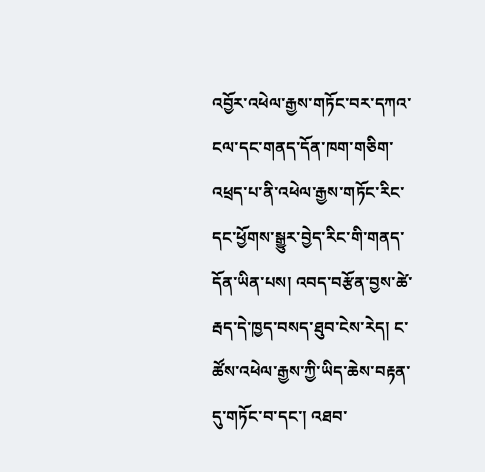འབྱོར་འཕེལ་རྒྱས་གཏོང་བར་དཀའ་ངལ་དང་གནད་དོན་ཁག་གཅིག་འཕྲད་པ་ནི་འཕེལ་རྒྱས་གཏོང་རིང་དང་ཕྱོགས་སྒྱུར་བྱེད་རིང་གི་གནད་དོན་ཡིན་པས། འབད་བརྩོན་བྱས་ཚེ་རྦད་དེ་ཁྱད་བསད་ཐུབ་ངེས་རེད། ང་ཚོས་འཕེལ་རྒྱས་ཀྱི་ཡིད་ཆེས་བརྟན་དུ་གཏོང་བ་དང་། འཐབ་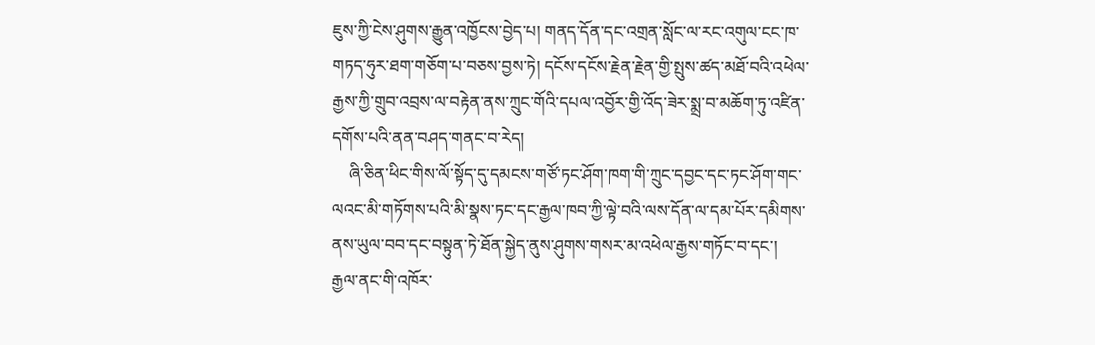ཇུས་ཀྱི་ངེས་ཤུགས་རྒྱུན་འཁྱོངས་བྱེད་པ། གནད་དོན་དང་འགྲན་སློང་ལ་རང་འགུལ་ངང་ཁ་གཏད་ཧུར་ཐག་གཅོག་པ་བཅས་བྱས་ཏེ། དངོས་དངོས་རྗེན་རྗེན་གྱི་སྤུས་ཚད་མཐོ་བའི་འཕེལ་རྒྱས་ཀྱི་གྲུབ་འབྲས་ལ་བརྟེན་ནས་ཀྲུང་གོའི་དཔལ་འབྱོར་གྱི་འོད་ཟེར་སྨྲ་བ་མཆོག་ཏུ་འཛིན་དགོས་པའི་ནན་བཤད་གནང་བ་རེད།
    ཞི་ཅིན་ཕིང་གིས་ལོ་སྟོད་དུ་དམངས་གཙོ་ཏང་ཤོག་ཁག་གི་ཀྲུང་དབྱང་དང་ཏང་ཤོག་གང་ལའང་མི་གཏོགས་པའི་མི་སྣས་ཏང་དང་རྒྱལ་ཁབ་ཀྱི་ལྟེ་བའི་ལས་དོན་ལ་དམ་པོར་དམིགས་ནས་ཡུལ་བབ་དང་བསྟུན་ཏེ་ཐོན་སྐྱེད་ནུས་ཤུགས་གསར་མ་འཕེལ་རྒྱས་གཏོང་བ་དང་། རྒྱལ་ནང་གི་འཁོར་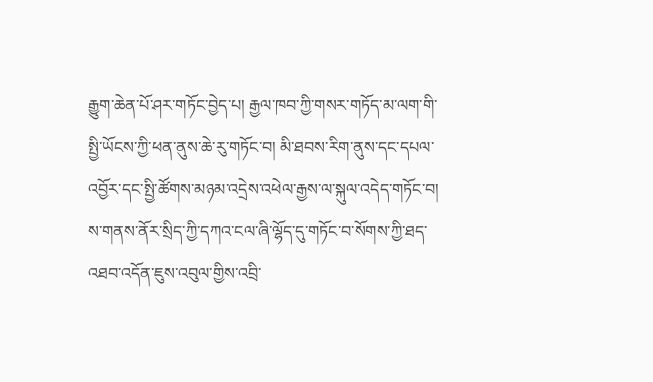རྒྱུག་ཆེན་པོ་ཤར་གཏོང་བྱེད་པ། རྒྱལ་ཁབ་ཀྱི་གསར་གཏོད་མ་ལག་གི་སྤྱི་ཡོངས་ཀྱི་ཕན་ནུས་ཆེ་རུ་གཏོང་བ། མི་ཐབས་རིག་ནུས་དང་དཔལ་འབྱོར་དང་སྤྱི་ཚོགས་མཉམ་འདྲེས་འཕེལ་རྒྱས་ལ་སྐུལ་འདེད་གཏོང་བ། ས་གནས་ནོར་སྲིད་ཀྱི་དཀའ་ངལ་ཞི་ལྷོད་དུ་གཏོང་བ་སོགས་ཀྱི་ཐད་འཐབ་འདོན་ཇུས་འབུལ་གྱིས་འབྲི་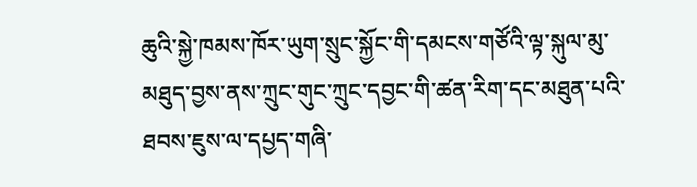ཆུའི་སྐྱེ་ཁམས་ཁོར་ཡུག་སྲུང་སྐྱོང་གི་དམངས་གཙོའི་ལྟ་སྐུལ་མུ་མཐུད་བྱས་ནས་ཀྲུང་གུང་ཀྲུང་དབྱང་གི་ཚན་རིག་དང་མཐུན་པའི་ཐབས་ཇུས་ལ་དཔྱད་གཞི་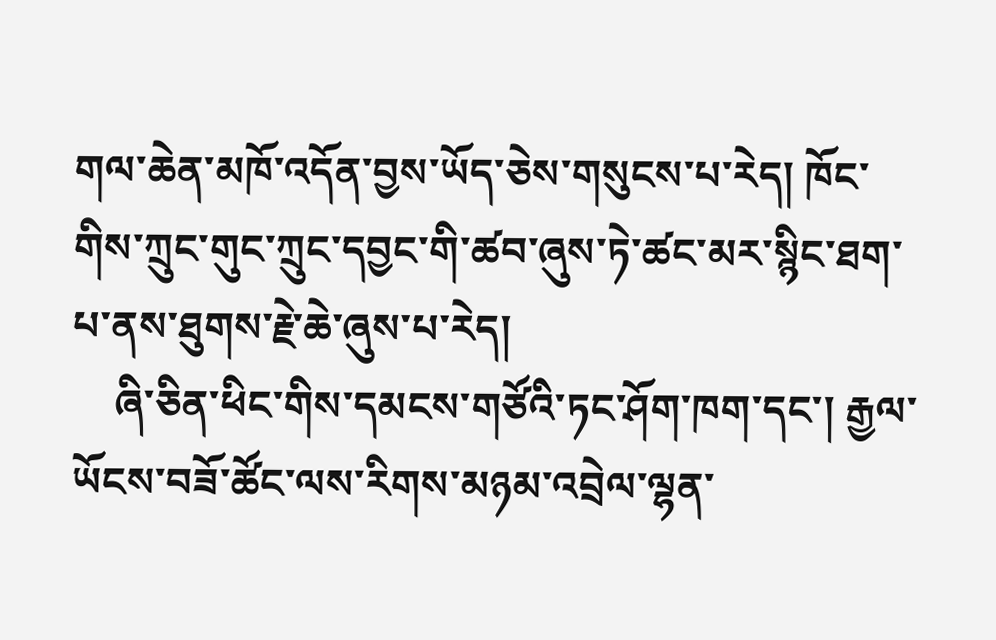གལ་ཆེན་མཁོ་འདོན་བྱས་ཡོད་ཅེས་གསུངས་པ་རེད། ཁོང་གིས་ཀྲུང་གུང་ཀྲུང་དབྱང་གི་ཚབ་ཞུས་ཏེ་ཚང་མར་སྙིང་ཐག་པ་ནས་ཐུགས་རྗེ་ཆེ་ཞུས་པ་རེད།
    ཞི་ཅིན་ཕིང་གིས་དམངས་གཙོའི་ཏང་ཤོག་ཁག་དང་། རྒྱལ་ཡོངས་བཟོ་ཚོང་ལས་རིགས་མཉམ་འབྲེལ་ལྷན་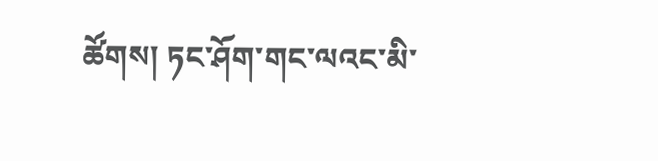ཚོགས། ཏང་ཤོག་གང་ལའང་མི་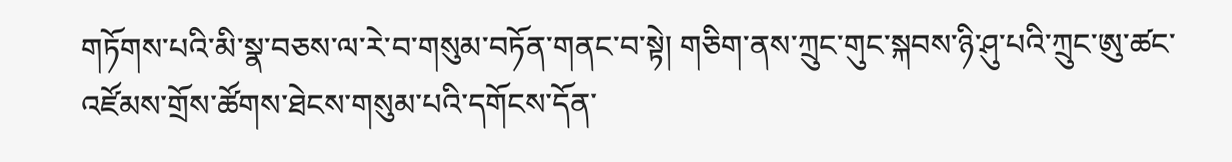གཏོགས་པའི་མི་སྣ་བཅས་ལ་རེ་བ་གསུམ་བཏོན་གནང་བ་སྟེ། གཅིག་ནས་ཀྲུང་གུང་སྐབས་ཉི་ཤུ་པའི་ཀྲུང་ཨུ་ཚང་འཛོམས་གྲོས་ཚོགས་ཐེངས་གསུམ་པའི་དགོངས་དོན་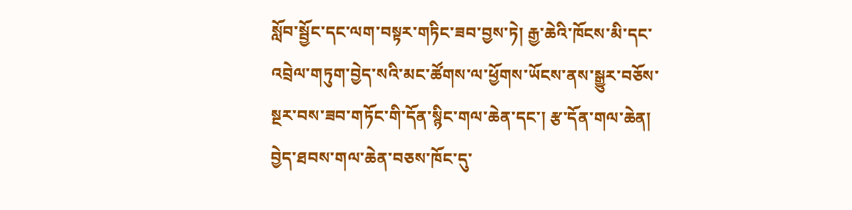སློབ་སྦྱོང་དང་ལག་བསྟར་གཏིང་ཟབ་བྱས་ཏེ། རྒྱ་ཆེའི་ཁོངས་མི་དང་འབྲེལ་གཏུག་བྱེད་སའི་མང་ཚོགས་ལ་ཕྱོགས་ཡོངས་ནས་སྒྱུར་བཅོས་སྔར་བས་ཟབ་གཏོང་གི་དོན་སྙིང་གལ་ཆེན་དང་། རྩ་དོན་གལ་ཆེན། བྱེད་ཐབས་གལ་ཆེན་བཅས་ཁོང་དུ་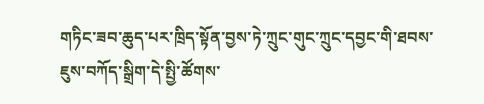གཏིང་ཟབ་ཆུད་པར་ཁྲིད་སྟོན་བྱས་ཏེ་ཀྲུང་གུང་ཀྲུང་དབྱང་གི་ཐབས་ཇུས་བཀོད་སྒྲིག་དེ་སྤྱི་ཚོགས་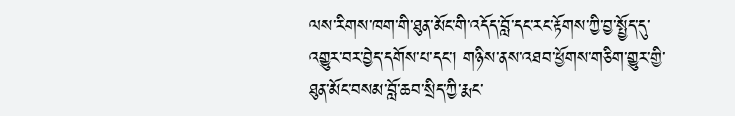ལས་རིགས་ཁག་གི་ཐུན་མོང་གི་འདོད་བློ་དང་རང་རྟོགས་ཀྱི་བྱ་སྤྱོད་དུ་འགྱུར་བར་བྱེད་དགོས་པ་དང་། གཉིས་ནས་འཐབ་ཕྱོགས་གཅིག་གྱུར་གྱི་ཐུན་མོང་བསམ་བློ་ཆབ་སྲིད་ཀྱི་རྨང་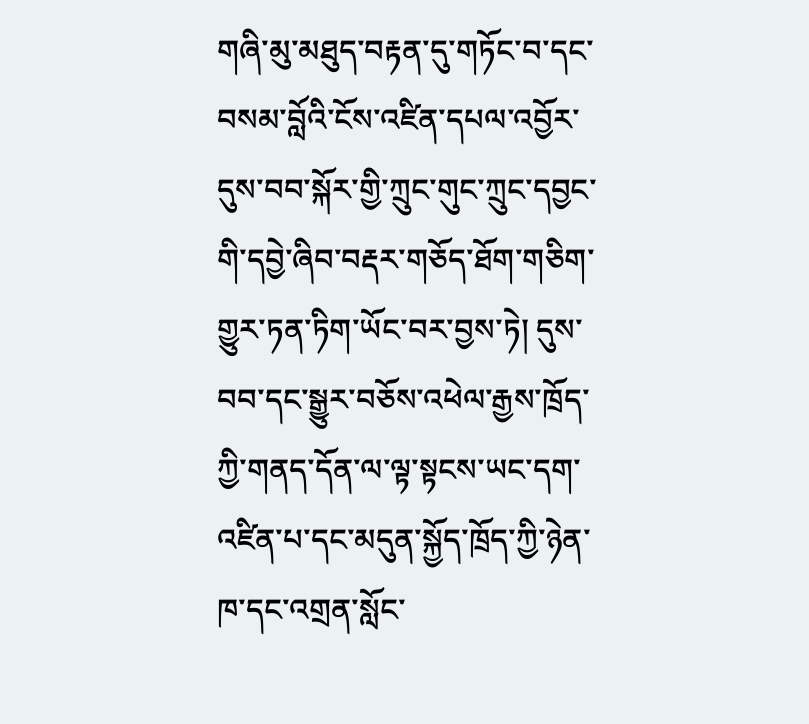གཞི་མུ་མཐུད་བརྟན་དུ་གཏོང་བ་དང་བསམ་བློའི་ངོས་འཛིན་དཔལ་འབྱོར་དུས་བབ་སྐོར་གྱི་ཀྲུང་གུང་ཀྲུང་དབྱང་གི་དབྱེ་ཞིབ་བརྡར་གཅོད་ཐོག་གཅིག་གྱུར་ཏན་ཏིག་ཡོང་བར་བྱས་ཏེ། དུས་བབ་དང་སྒྱུར་བཅོས་འཕེལ་རྒྱས་ཁྲོད་ཀྱི་གནད་དོན་ལ་ལྟ་སྟངས་ཡང་དག་འཛིན་པ་དང་མདུན་སྐྱོད་ཁྲོད་ཀྱི་ཉེན་ཁ་དང་འགྲན་སློང་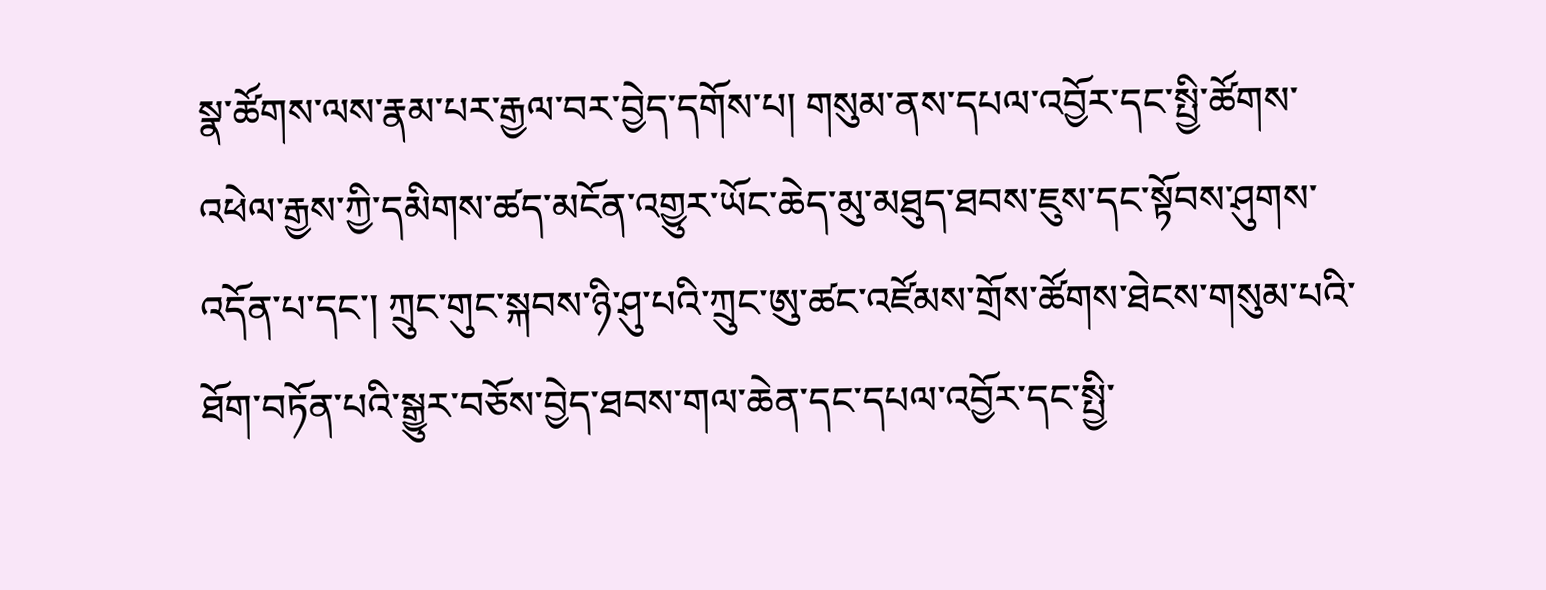སྣ་ཚོགས་ལས་རྣམ་པར་རྒྱལ་བར་བྱེད་དགོས་པ། གསུམ་ནས་དཔལ་འབྱོར་དང་སྤྱི་ཚོགས་འཕེལ་རྒྱས་ཀྱི་དམིགས་ཚད་མངོན་འགྱུར་ཡོང་ཆེད་མུ་མཐུད་ཐབས་ཇུས་དང་སྟོབས་ཤུགས་འདོན་པ་དང་། ཀྲུང་གུང་སྐབས་ཉི་ཤུ་པའི་ཀྲུང་ཨུ་ཚང་འཛོམས་གྲོས་ཚོགས་ཐེངས་གསུམ་པའི་ཐོག་བཏོན་པའི་སྒྱུར་བཅོས་བྱེད་ཐབས་གལ་ཆེན་དང་དཔལ་འབྱོར་དང་སྤྱི་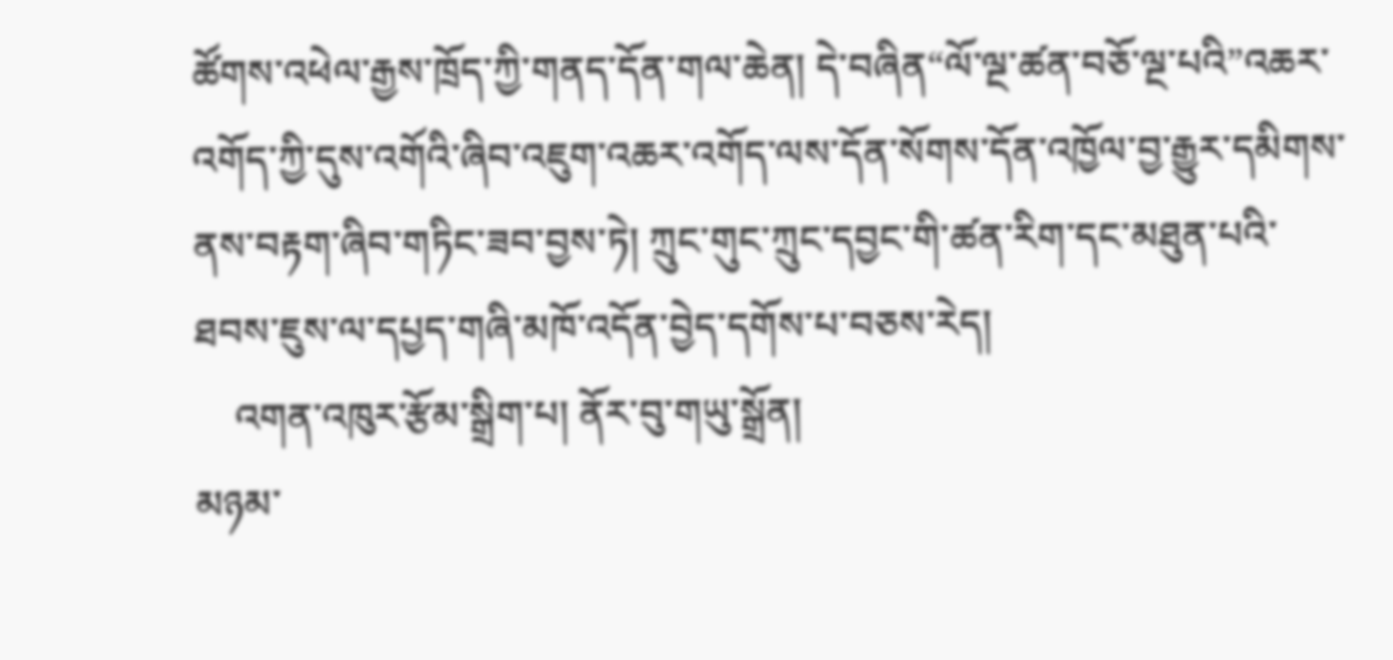ཚོགས་འཕེལ་རྒྱས་ཁྲོད་ཀྱི་གནད་དོན་གལ་ཆེན། དེ་བཞིན“ལོ་ལྔ་ཚན་བཅོ་ལྔ་པའི”འཆར་འགོད་ཀྱི་དུས་འགོའི་ཞིབ་འཇུག་འཆར་འགོད་ལས་དོན་སོགས་དོན་འཁྱོལ་བྱ་རྒྱུར་དམིགས་ནས་བརྟག་ཞིབ་གཏིང་ཟབ་བྱས་ཏེ། ཀྲུང་གུང་ཀྲུང་དབྱང་གི་ཚན་རིག་དང་མཐུན་པའི་ཐབས་ཇུས་ལ་དཔྱད་གཞི་མཁོ་འདོན་བྱེད་དགོས་པ་བཅས་རེད།
    འགན་འཁུར་རྩོམ་སྒྲིག་པ། ནོར་བུ་གཡུ་སྒྲོན།
མཉམ་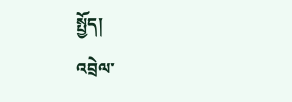སྤྱོད།
འབྲེལ་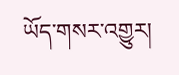ཡོད་གསར་འགྱུར།